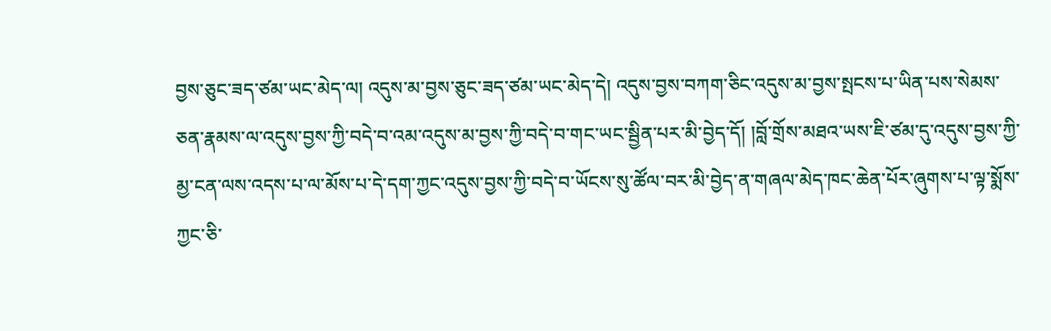བྱས་ཅུང་ཟད་ཙམ་ཡང་མེད་ལ། འདུས་མ་བྱས་ཅུང་ཟད་ཙམ་ཡང་མེད་དེ། འདུས་བྱས་བཀག་ཅིང་འདུས་མ་བྱས་སྤངས་པ་ཡིན་པས་སེམས་ཅན་རྣམས་ལ་འདུས་བྱས་ཀྱི་བདེ་བ་འམ་འདུས་མ་བྱས་ཀྱི་བདེ་བ་གང་ཡང་སྦྱིན་པར་མི་བྱེད་དོ། །བློ་གྲོས་མཐའ་ཡས་ཇི་ཙམ་དུ་འདུས་བྱས་ཀྱི་མྱ་ངན་ལས་འདས་པ་ལ་མོས་པ་དེ་དག་ཀྱང་འདུས་བྱས་ཀྱི་བདེ་བ་ཡོངས་སུ་ཚོལ་བར་མི་བྱེད་ན་གཞལ་མེད་ཁང་ཆེན་པོར་ཞུགས་པ་ལྟ་སྨོས་ཀྱང་ཅི་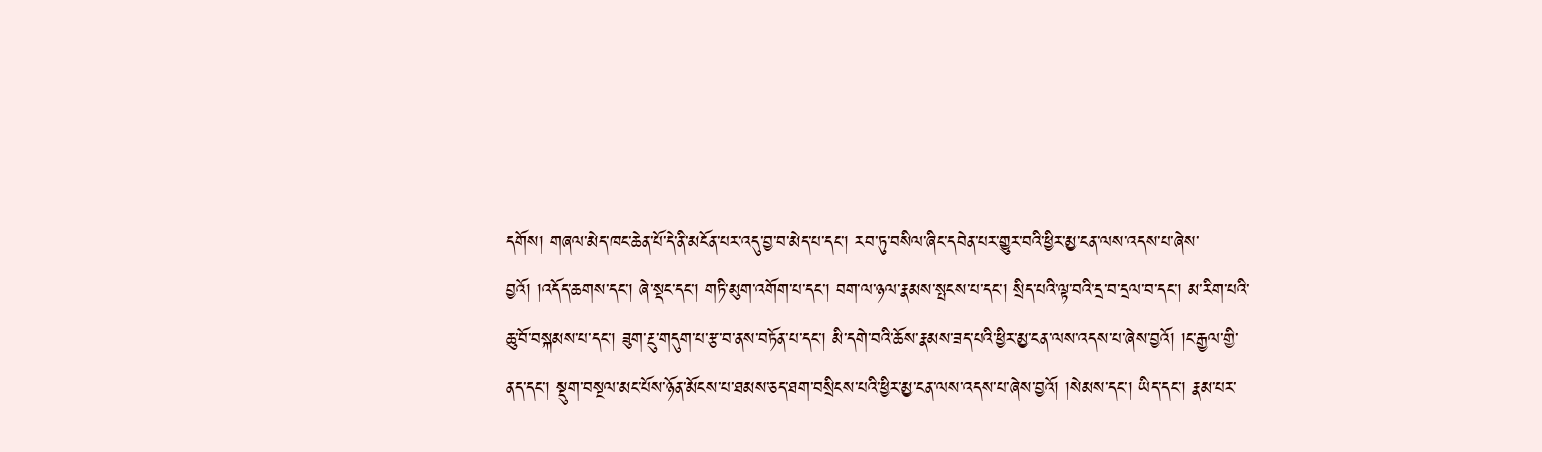དགོས། གཞལ་མེད་ཁང་ཆེན་པོ་དེ་ནི་མངོན་པར་འདུ་བྱ་བ་མེད་པ་དང་། རབ་ཏུ་བསིལ་ཞིང་དབེན་པར་གྱུར་བའི་ཕྱིར་མྱ་ངན་ལས་འདས་པ་ཞེས་བྱའོ། །འདོད་ཆགས་དང་། ཞེ་སྡང་དང་། གཏི་མུག་འགོག་པ་དང་། བག་ལ་ཉལ་རྣམས་སྤངས་པ་དང་། སྲིད་པའི་ལྟ་བའི་དྲ་བ་དྲལ་བ་དང་། མ་རིག་པའི་ཆུ་བོ་བསྐམས་པ་དང་། ཟུག་རྔུ་གདུག་པ་རྩ་བ་ནས་བཏོན་པ་དང་། མི་དགེ་བའི་ཆོས་རྣམས་ཟད་པའི་ཕྱིར་མྱ་ངན་ལས་འདས་པ་ཞེས་བྱའོ། །ང་རྒྱལ་གྱི་ནད་དང་། སྡུག་བསྔལ་མང་པོས་ཉོན་མོངས་པ་ཐམས་ཅད་ཐག་བསྲིངས་པའི་ཕྱིར་མྱ་ངན་ལས་འདས་པ་ཞེས་བྱའོ། །སེམས་དང་། ཡིད་དང་། རྣམ་པར་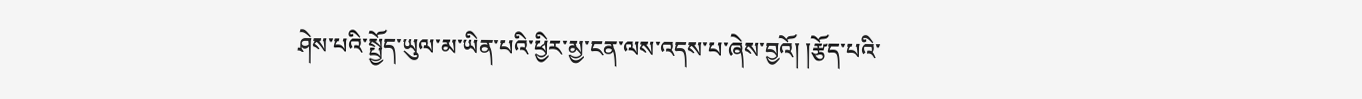ཤེས་པའི་སྤྱོད་ཡུལ་མ་ཡིན་པའི་ཕྱིར་མྱ་ངན་ལས་འདས་པ་ཞེས་བྱའོ། །རྩོད་པའི་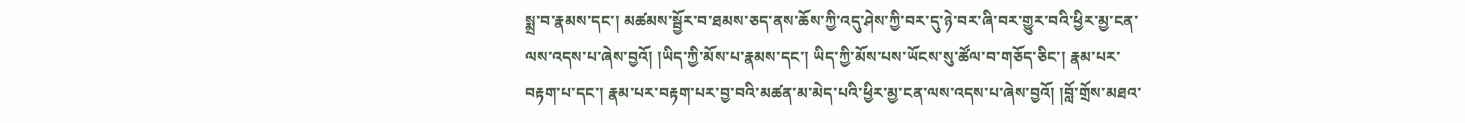སྨྲ་བ་རྣམས་དང་། མཚམས་སྦྱོར་བ་ཐམས་ཅད་ནས་ཆོས་ཀྱི་འདུ་ཤེས་ཀྱི་བར་དུ་ཉེ་བར་ཞི་བར་གྱུར་བའི་ཕྱིར་མྱ་ངན་ལས་འདས་པ་ཞེས་བྱའོ། །ཡིད་ཀྱི་མོས་པ་རྣམས་དང་། ཡིད་ཀྱི་མོས་པས་ཡོངས་སུ་ཚོལ་བ་གཅོད་ཅིང་། རྣམ་པར་བརྟག་པ་དང་། རྣམ་པར་བརྟག་པར་བྱ་བའི་མཚན་མ་མེད་པའི་ཕྱིར་མྱ་ངན་ལས་འདས་པ་ཞེས་བྱའོ། །བློ་གྲོས་མཐའ་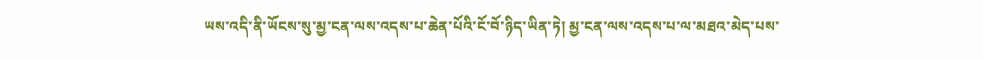ཡས་འདི་ནི་ཡོངས་སུ་མྱ་ངན་ལས་འདས་པ་ཆེན་པོའི་ངོ་བོ་ཉིད་ཡིན་ཏེ། མྱ་ངན་ལས་འདས་པ་ལ་མཐའ་མེད་པས་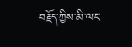བརྗོད་ཀྱིས་མི་ལང་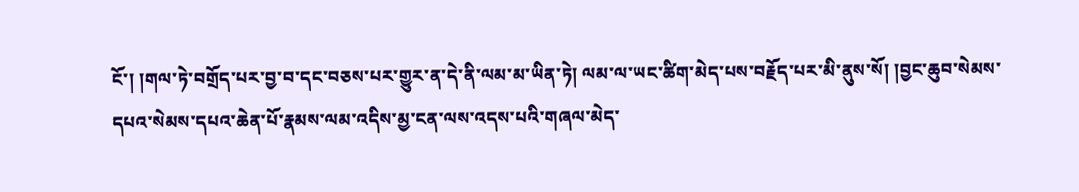ངོ་། །གལ་ཏེ་བགྲོད་པར་བྱ་བ་དང་བཅས་པར་གྱུར་ན་དེ་ནི་ལམ་མ་ཡིན་ཏེ། ལམ་ལ་ཡང་ཚིག་མེད་པས་བརྗོད་པར་མི་ནུས་སོ། །བྱང་ཆུབ་སེམས་དཔའ་སེམས་དཔའ་ཆེན་པོ་རྣམས་ལམ་འདིས་མྱ་ངན་ལས་འདས་པའི་གཞལ་མེད་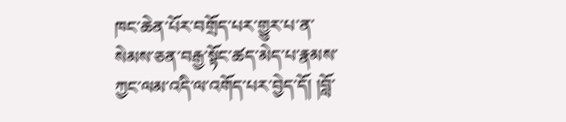ཁང་ཆེན་པོར་བགྲོད་པར་གྱུར་པ་ན་སེམས་ཅན་བརྒྱ་སྟོང་ཚད་མེད་པ་རྣམས་ཀྱང་ལམ་འདི་ལ་འགོད་པར་བྱེད་དོ། །བློ་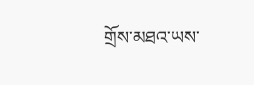གྲོས་མཐའ་ཡས་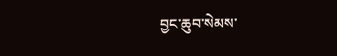བྱང་ཆུབ་སེམས་